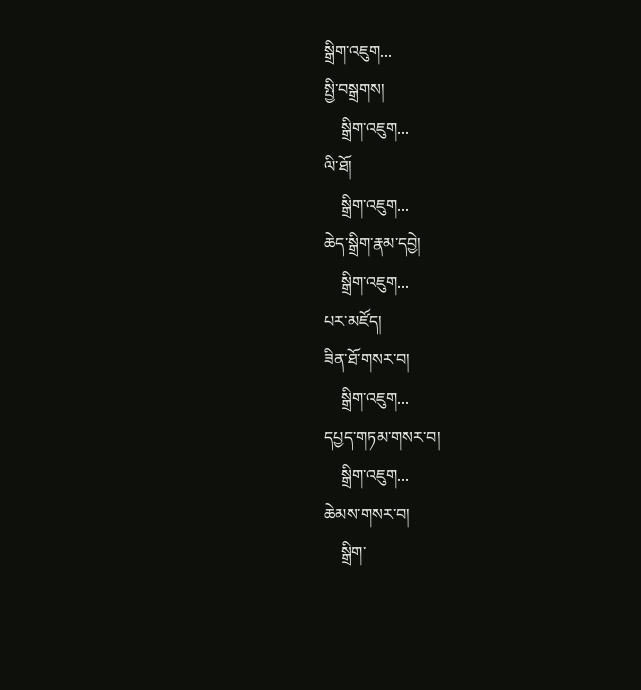སྒྲིག་འཇུག...
སྤྱི་བསྒྲགས།
    སྒྲིག་འཇུག...
ལི་ཐོ།
    སྒྲིག་འཇུག...
ཆེད་སྒྲིག་རྣམ་དབྱེ།
    སྒྲིག་འཇུག...
པར་མཛོད།
ཟིན་ཐོ་གསར་བ།
    སྒྲིག་འཇུག...
དཔྱད་གཏམ་གསར་བ།
    སྒྲིག་འཇུག...
ཆེམས་གསར་བ།
    སྒྲིག་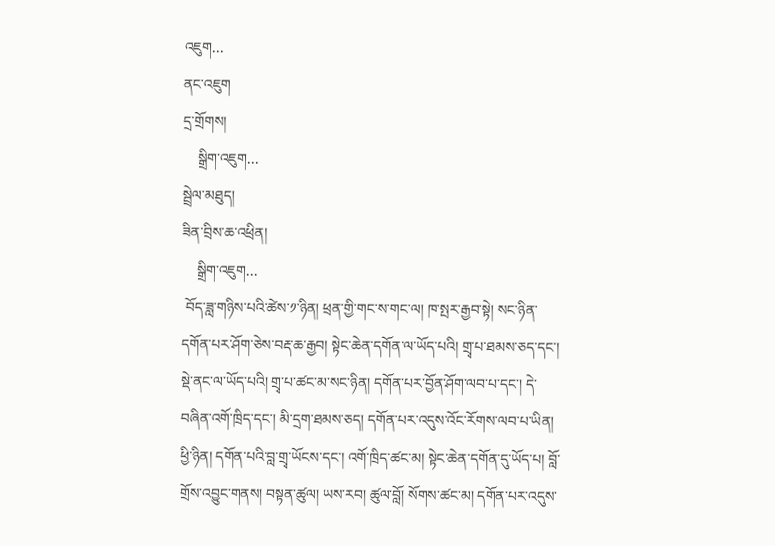འཇུག...
ནང་འཇུག
དྲ་གྲོགས།
    སྒྲིག་འཇུག...
སྦྲེལ་མཐུད།
ཟིན་བྲིས་ཆ་འཕྲིན།
    སྒྲིག་འཇུག...
 བོད་ཟླ་གཉིས་པའི་ཚེས་༡་ཉིན། ཕྲན་གྱི་གང་ས་གང་ལ། ཁ་སྤར་རྒྱབ་སྟེ། སང་ཉིན་དགོན་པར་ཤོག་ཅེས་བརྡ་ཆ་རྒྱབ། སྟེང་ཆེན་དགོན་ལ་ཡོད་པའི། གྲྭ་པ་ཐམས་ཅད་དང་། སྡེ་ནང་ལ་ཡོད་པའི། གྲྭ་པ་ཚང་མ་སང་ཉིན། དགོན་པར་བྱོན་ཤོག་ལབ་པ་དང་། དེ་བཞིན་འགོ་ཁྲིད་དང་། མི་དྲག་ཐམས་ཅད། དགོན་པར་འདུས་འོང་རོགས་ལབ་པ་ཡིན། ཕྱི་ཉིན། དགོན་པའི་བླ་གྲྭ་ཡོངས་དང་། འགོ་ཁྲིད་ཚང་མ། སྟེང་ཆེན་དགོན་དུ་ཡོད་པ། བློ་གྲོས་འབྱུང་གནས། བསྟན་ཚུལ། ཡས་རབ། ཚུལ་བློ། སོགས་ཚང་མ། དགོན་པར་འདུས་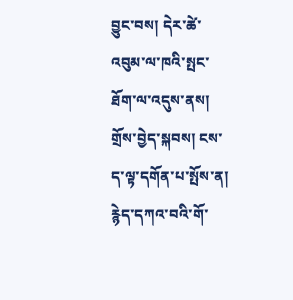བྱུང་བས། དེར་ཚེ་འབུམ་ལ་ཁའི་སྤང་ཐོག་ལ་འདུས་ནས། གྲོས་བྱེད་སྐབས། ངས་ད་ལྟ་དགོན་པ་སྤོས་ན། རྙེད་དཀའ་བའི་གོ་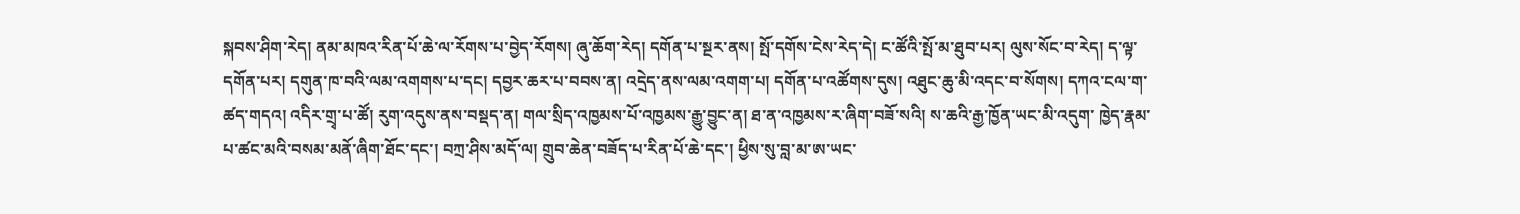སྐབས་ཤིག་རེད། ནམ་མཁའ་རིན་པོ་ཆེ་ལ་རོགས་པ་བྱེད་རོགས། ཞུ་ཆོག་རེད། དགོན་པ་སྔར་ནས། སྤོ་དགོས་ངེས་རེད་དེ། ང་ཚོའི་སྤོ་མ་ཐུབ་པར། ལུས་སོང་བ་རེད། ད་ལྟ་དགོན་པར། དགུན་ཁ་བའི་ལམ་འགགས་པ་དང། དབྱར་ཆར་པ་བབས་ན། འདྲེད་ནས་ལམ་འགག་པ། དགོན་པ་འཚོགས་དུས། འཐུང་ཆུ་མི་འདང་བ་སོགས། དཀའ་ངལ་ག་ཚད་གདའ། འདིར་གྲྭ་པ་ཚོ། རུག་འདུས་ནས་བསྡད་ན། གལ་སྲིད་འཁྱམས་པོ་འཁྱམས་རྒྱུ་བྱུང་ན། ཐ་ན་འཁྱམས་ར་ཞིག་བཟོ་སའི། ས་ཆའི་རྒྱ་ཁྱོན་ཡང་མི་འདུག་ ཁྱེད་རྣམ་པ་ཚང་མའི་བསམ་མནོ་ཞིག་ཐོང་དང་། བཀྲ་ཤིས་མདོ་ལ། གྲུབ་ཆེན་བཟོད་པ་རིན་པོ་ཆེ་དང་། ཕྱིས་སུ་བླ་མ་ཨ་ཡང་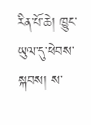རིན་པོ་ཆེ། ཁྱུང་ཡུལ་དུ་ཕེབས་སྐབས། ས་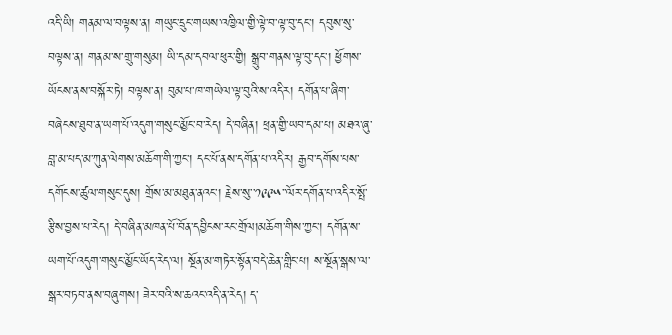འདི་ཡི། གནམ་ལ་བལྟས་ན། གཡུང་དྲུང་གཡས་འཁྱིལ་གྱི་ལྟེ་བ་ལྟ་བུ་དང་། དབུས་སུ་བལྟས་ན། གནམ་ས་གྲུ་གསུམ། ཡི་དམ་དབལ་ཕུར་གྱི། སྒྲུབ་གནས་ལྟ་བུ་དང་། ཕྱོགས་ཡོངས་ནས་བསྐོར་ཏེ། བལྟས་ན། བུམ་པ་ཁ་གཡེལ་ལྟ་བུའི་ས་འདིར། དགོན་པ་ཞིག་བཞེངས་ཐུབ་ན་ཡག་པོ་འདུག་གསུང་མྱོང་བ་རེད། དེ་བཞིན། ཕྲན་གྱི་ཡབ་དམ་པ། མཐའ་ཞུ་བླ་མ་པད་མ་ཀུན་ལེགས་མཆོག་གི་ཀྱང་། དང་པོ་ནས་དགོན་པ་འདིར། རྒྱབ་དགོས་པས་དགོངས་ཚུལ་གསུང་དུས། གྲོས་མ་མཐུན་ནའང་། རྗེས་སུ་་༡༩༩༥་་ལོར་དགོན་པ་འདིར་སྤོ་རྩིས་བྱས་པ་རེད། དེ་བཞིན་མཁན་པོ་བོན་དབྱིངས་རང་གྲོལ།མཆོག་གིས་ཀྱང་། དགོན་ས་ཡག་པོ་འདུག་གསུང་མྱོང་ཡོད་རེད་ལ། སྔོན་མ་གཏེར་སྟོན་བདེ་ཆེན་གླིང་པ། ས་སྔོན་སྒས་ལ་སྒར་བཏབ་ནས་བཞུགས། ཟེར་བའི་ས་ཆའང་འདི་ན་རེད། ད་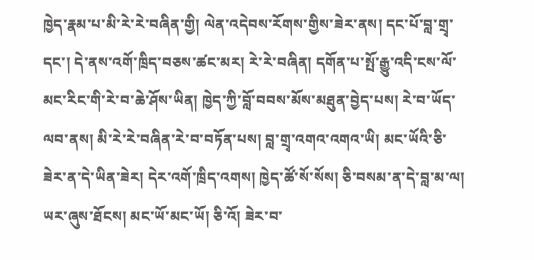ཁྱེད་རྣམ་པ་མི་རེ་རེ་བཞིན་གྱི། ལེན་འདེབས་རོགས་གྱིས་ཟེར་ནས། དང་པོ་བླ་གྲྭ་དང་། དེ་ནས་འགོ་ཁྲིད་བཅས་ཚང་མར། རེ་རེ་བཞིན། དགོན་པ་སྤོ་རྒྱུ་འདི་ངས་ལོ་མང་རིང་གི་རེ་བ་ཆེ་ཤོས་ཡིན། ཁྱེད་ཀྱི་བློ་བབས་མོས་མཐུན་བྱེད་པས། རེ་བ་ཡོད་ལབ་ནས། མི་རེ་རེ་བཞིན་རེ་བ་བཏོན་པས། བླ་གྲྭ་འགའ་འགའ་ཡི། མང་ཡོའི་ཅི་ཟེར་ན་དེ་ཡིན་ཟེར། དེར་འགོ་ཁྲིད་འགས། ཁྱེད་ཚོ་སོ་སོས། ཅི་བསམ་ན་དེ་བླ་མ་ལ། ཡར་ཞུས་ཐོངས། མང་ཡོ་མང་ཡོ། ཅི་འོ། ཟེར་བ་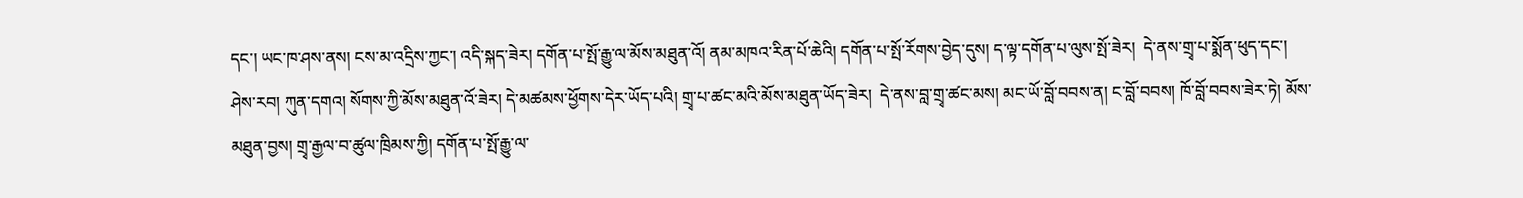དང་། ཡང་ཁ་ཤས་ནས། ངས་མ་འདྲིས་ཀྱང་། འདི་སྐད་ཟེར། དགོན་པ་སྤོ་རྒྱུ་ལ་མོས་མཐུན་འོ། ནམ་མཁའ་རིན་པོ་ཆེའི། དགོན་པ་སྤོ་རོགས་བྱེད་དུས། ད་ལྟ་དགོན་པ་ལུས་སྤོ་ཟེར།  དེ་ནས་གྲྭ་པ་སྨོན་ཕུད་དང་། ཤེས་རབ། ཀུན་དགའ། སོགས་ཀྱི་མོས་མཐུན་འོ་ཟེར། དེ་མཚམས་ཕྱོགས་དེར་ཡོད་པའི། གྲྭ་པ་ཚང་མའི་མོས་མཐུན་ཡོད་ཟེར།  དེ་ནས་བླ་གྲྭ་ཚང་མས། མང་ཡོ་བློ་བབས་ན། ང་བློ་བབས། ཁོ་བློ་བབས་ཟེར་ཏེ། མོས་མཐུན་བྱས། གྲྭ་རྒྱལ་བ་ཚུལ་ཁྲིམས་ཀྱི། དགོན་པ་སྤོ་རྒྱུ་ལ་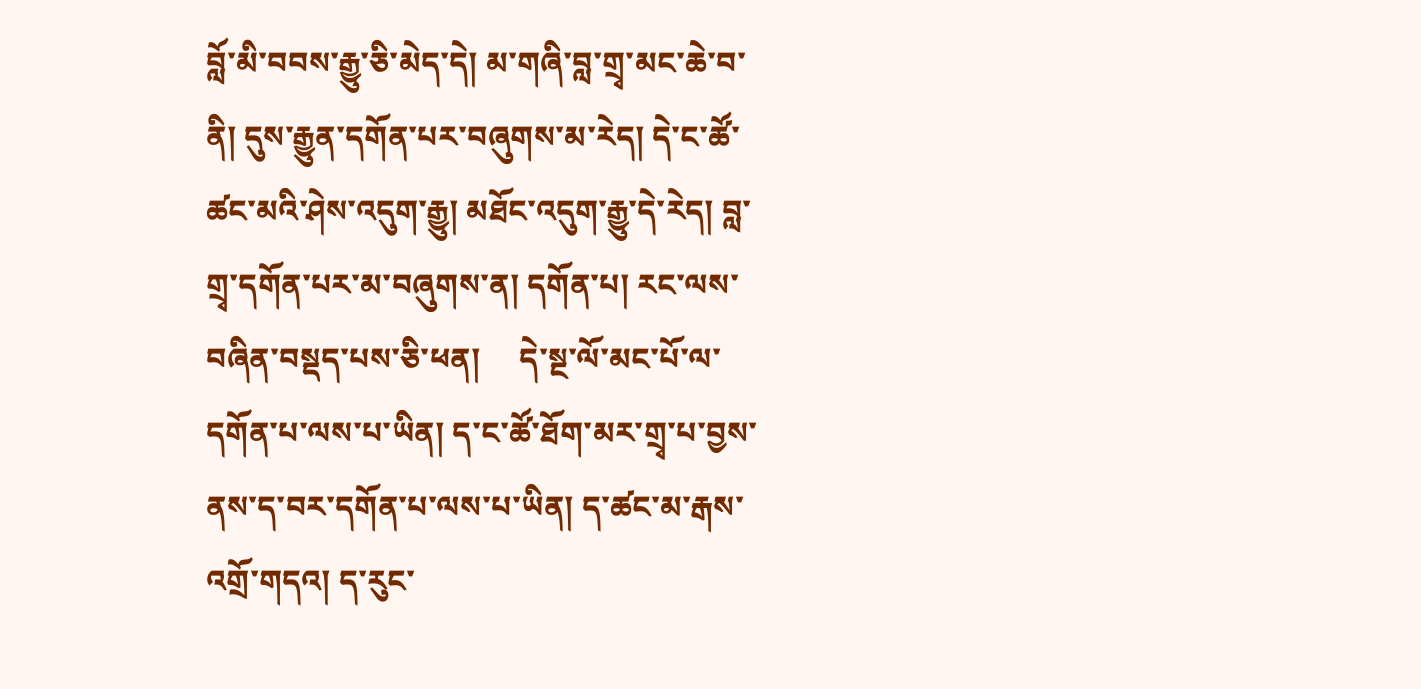བློ་མི་བབས་རྒྱུ་ཅི་མེད་དེ། མ་གཞི་བླ་གྲྭ་མང་ཆེ་བ་ནི། དུས་རྒྱུན་དགོན་པར་བཞུགས་མ་རེད། དེ་ང་ཚོ་ཚང་མའི་ཤེས་འདུག་རྒྱུ། མཐོང་འདུག་རྒྱུ་དེ་རེད། བླ་གྲྭ་དགོན་པར་མ་བཞུགས་ན། དགོན་པ། རང་ལས་བཞིན་བསྡད་པས་ཅི་ཕན།     དེ་སྔ་ལོ་མང་པོ་ལ་དགོན་པ་ལས་པ་ཡིན། ད་ང་ཚོ་ཐོག་མར་གྲྭ་པ་བྱས་ནས་ད་བར་དགོན་པ་ལས་པ་ཡིན། ད་ཚང་མ་རྒས་འགྲོ་གདའ། ད་རུང་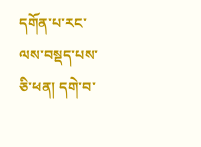དགོན་པ་རང་ལས་བསྡད་པས་ཅི་ཕན། དགེ་བ་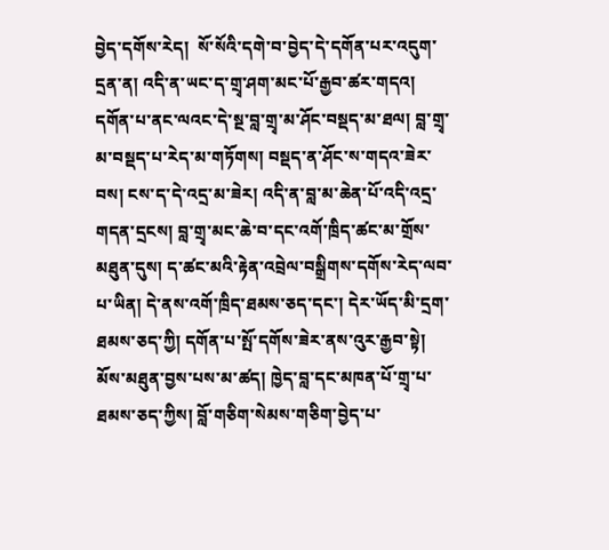བྱེད་དགོས་རེད།  སོ་སོའི་དགེ་བ་བྱེད་དེ་དགོན་པར་འདུག་དྲན་ན། འདི་ན་ཡང་ད་གྲྭ་ཤག་མང་པོ་རྒྱབ་ཚར་གདའ། དགོན་པ་ནང་ལའང་དེ་སྔ་བླ་གྲྭ་མ་ཤོང་བསྡད་མ་ཐལ། བླ་གྲྭ་མ་བསྡད་པ་རེད་མ་གཏོགས། བསྡད་ན་ཤོང་ས་གདའ་ཟེར་བས། ངས་ད་དེ་འདྲ་མ་ཟེར། འདི་ན་བླ་མ་ཆེན་པོ་འདི་འདྲ་གདན་དྲངས། བླ་གྲྭ་མང་ཆེ་བ་དང་འགོ་ཁྲིད་ཚང་མ་གྲོས་མཐུན་དུས། ད་ཚང་མའི་རྟེན་འབྲེལ་བསྒྲིགས་དགོས་རེད་ལབ་པ་ཡིན། དེ་ནས་འགོ་ཁྲིད་ཐམས་ཅད་དང་། དེར་ཡོད་མི་དྲག་ཐམས་ཅད་ཀྱི། དགོན་པ་སྤོ་དགོས་ཟེར་ནས་འུར་རྒྱབ་སྟེ། མོས་མཐུན་བྱས་པས་མ་ཚད། ཁྱེད་བླ་དང་མཁན་པོ་གྲྭ་པ་ཐམས་ཅད་ཀྱིས། བློ་གཅིག་སེམས་གཅིག་བྱེད་པ་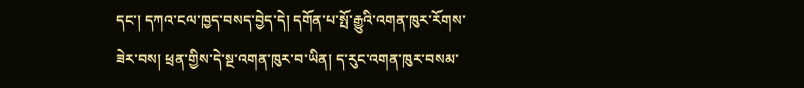དང་། དཀའ་ངལ་ཁྱད་བསད་བྱེད་དེ། དགོན་པ་སྤོ་རྒྱུའི་འགན་ཁུར་རོགས་ཟེར་བས། ཕྲན་གྱིས་དེ་སྔ་འགན་ཁུར་བ་ཡིན། ད་རུང་འགན་ཁུར་བསམ་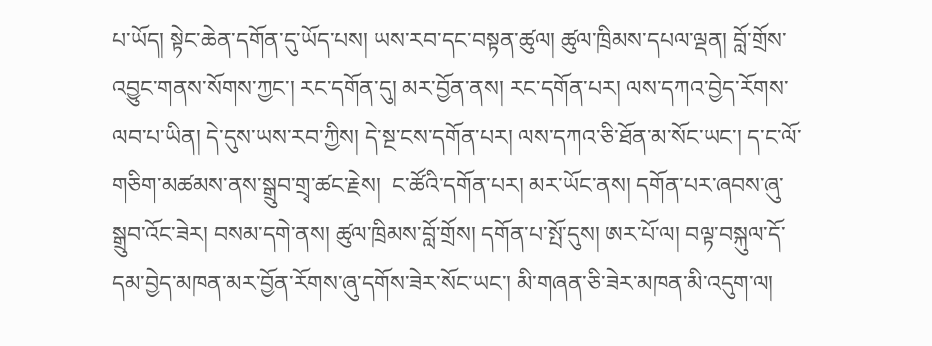པ་ཡོད། སྟེང་ཆེན་དགོན་དུ་ཡོད་པས། ཡས་རབ་དང་བསྟན་ཚུལ། ཚུལ་ཁྲིམས་དཔལ་ལྡན། བློ་གྲོས་འབྱུང་གནས་སོགས་ཀྱང་། རང་དགོན་དུ། མར་བྱོན་ནས། རང་དགོན་པར། ལས་དཀའ་བྱེད་རོགས་ལབ་པ་ཡིན། དེ་དུས་ཡས་རབ་ཀྱིས། དེ་སྔ་ངས་དགོན་པར། ལས་དཀའ་ཅི་ཐོན་མ་སོང་ཡང་། ད་ང་ལོ་གཅིག་མཚམས་ནས་སྒྲུབ་གྲྭ་ཚང་རྗེས།  ང་ཚོའི་དགོན་པར། མར་ཡོང་ནས། དགོན་པར་ཞབས་ཞུ་སྒྲུབ་འོང་ཟེར། བསམ་དགེ་ནས། ཚུལ་ཁྲིམས་བློ་གྲོས། དགོན་པ་སྤོ་དུས། ཨར་པོ་ལ། བལྟ་བསྐུལ་དོ་དམ་བྱེད་མཁན་མར་བྱོན་རོགས་ཞུ་དགོས་ཟེར་སོང་ཡང་། མི་གཞན་ཅི་ཟེར་མཁན་མི་འདུག་ལ།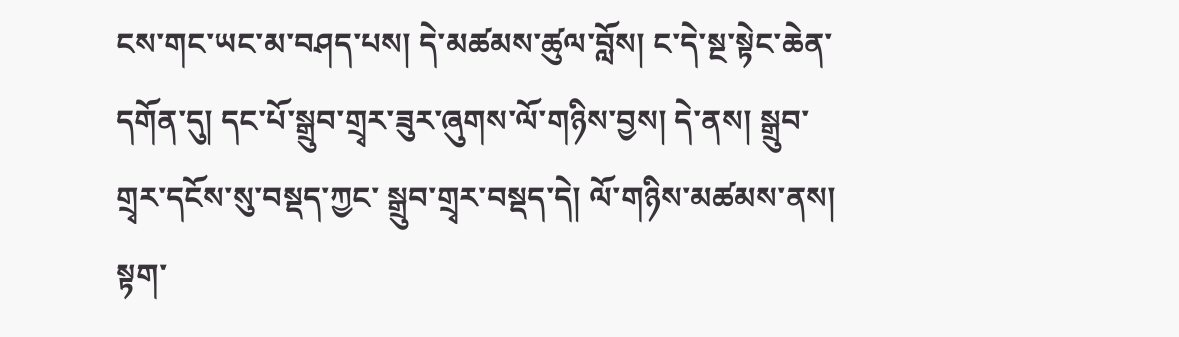ངས་གང་ཡང་མ་བཤད་པས། དེ་མཚམས་ཚུལ་བློས། ང་དེ་སྔ་སྟེང་ཆེན་དགོན་དུ། དང་པོ་སྒྲུབ་གྲྭར་ཟུར་ཞུགས་ལོ་གཉིས་བྱས། དེ་ནས། སྒྲུབ་གྲྭར་དངོས་སུ་བསྡད་ཀྱང་ སྒྲུབ་གྲྭར་བསྡད་དེ། ལོ་གཉིས་མཚམས་ནས། སྟག་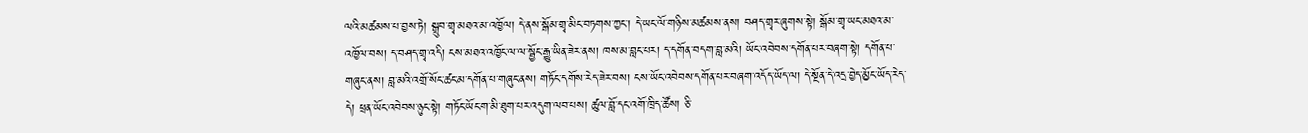ལའི་མཚམས་པ་བྱས་ཏེ། སྒྲུབ་གྲྭ་མཐའ་མ་འཁྱོལ། དེ་ནས་སྒོམ་གྲྭ་མིང་བཏགས་ཀྱང་། དེ་ཡང་ལོ་གཉིས་མཚམས་ནས། བཤད་གྲྭར་ཞུགས་སྟེ། སྒོམ་གྲྭ་ཡང་མཐའ་མ་འཁྱོལ་བས། ད་བཤད་གྲྭ་འདི། ངས་མཐའ་འཁྱོང་ལ་ལ་སྦྱོང་རྒྱུ་ཡིན་ཟེར་ནས། ཁས་མ་བླང་པར། ད་དགོན་བདག་བླ་མའི། ཡོང་འབེབས་དགོན་པར་བཞག་སྟེ། དགོན་པ་གཞུང་ནས། བླ་མའི་འགྲོ་སོང་ཚང་མ་དགོན་པ་གཞུང་ནས། གཏོང་དགོས་རེད་ཟེར་བས། ངས་ཡོང་འབེབས་དགོན་པར་བཞག་འདོད་ཡོད་ལ། དེ་སྔོན་དེ་འདྲ་བྱེད་མྱོང་ཡོད་རེད་དེ། ཕྲན་ཡོང་འབེབས་ཉུང་སྟེ། གཏོང་ཡོང་ག་མི་ཐུག་པར་འདུག་ལབ་པས། ཚུལ་བློ་དང་འགོ་ཁྲིད་ཚོས། ཅི་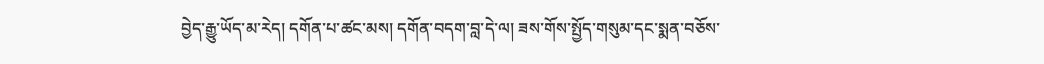བྱེད་རྒྱུ་ཡོད་མ་རེད། དགོན་པ་ཚང་མས། དགོན་བདག་བླ་དེ་ལ། ཟས་གོས་སྤྱོད་གསུམ་དང་སྨན་བཅོས་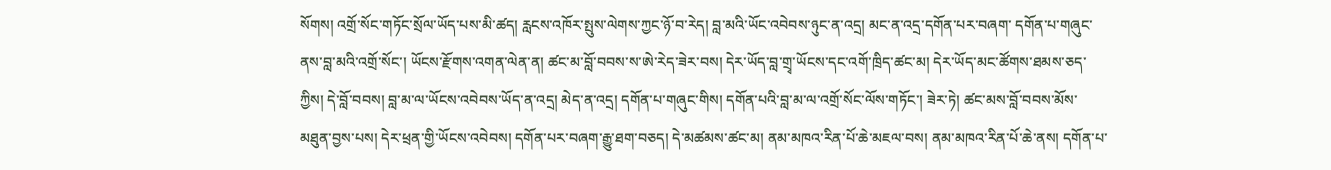སོགས། འགྲོ་སོང་གཏོང་སྲོལ་ཡོད་པས་མི་ཚད། རླངས་འཁོར་སྤུས་ལེགས་ཀྱང་ཉོ་བ་རེད། བླ་མའི་ཡོང་འབེབས་ཉུང་ན་འདྲ། མང་ན་འདྲ་དགོན་པར་བཞག་ དགོན་པ་གཞུང་ནས་བླ་མའི་འགྲོ་སོང་། ཡོངས་རྫོགས་འགན་ལེན་ན། ཚང་མ་བློ་བབས་ས་ཨེ་རེད་ཟེར་བས། དེར་ཡོད་བླ་གྲྭ་ཡོངས་དང་འགོ་ཁྲིད་ཚང་མ། དེར་ཡོད་མང་ཚོགས་ཐམས་ཅད་ཀྱིས། དེ་བློ་བབས། བླ་མ་ལ་ཡོངས་འབེབས་ཡོད་ན་འདྲ། མེད་ན་འདྲ། དགོན་པ་གཞུང་གིས། དགོན་པའི་བླ་མ་ལ་འགྲོ་སོང་ལོས་གཏོང་། ཟེར་ཏེ། ཚང་མས་བློ་བབས་མོས་མཐུན་བྱས་པས། དེར་ཕྲན་གྱི་ཡོངས་འབེབས། དགོན་པར་བཞག་རྒྱུ་ཐག་བཅད། དེ་མཚམས་ཚང་མ། ནམ་མཁའ་རིན་པོ་ཆེ་མཇལ་བས། ནམ་མཁའ་རིན་པོ་ཆེ་ནས། དགོན་པ་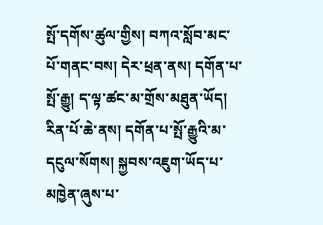སྤོ་དགོས་ཚུལ་གྱིས། བཀའ་སློབ་མང་པོ་གནང་བས། དེར་ཕྲན་ནས། དགོན་པ་སྤོ་རྒྱུ། ད་ལྟ་ཚང་མ་གྲོས་མཐུན་ཡོད། རིན་པོ་ཆེ་ནས། དགོན་པ་སྤོ་རྒྱུའི་མ་དངུལ་སོགས། སྐྱབས་འཇུག་ཡོད་པ་མཁྱེན་ཞུས་པ་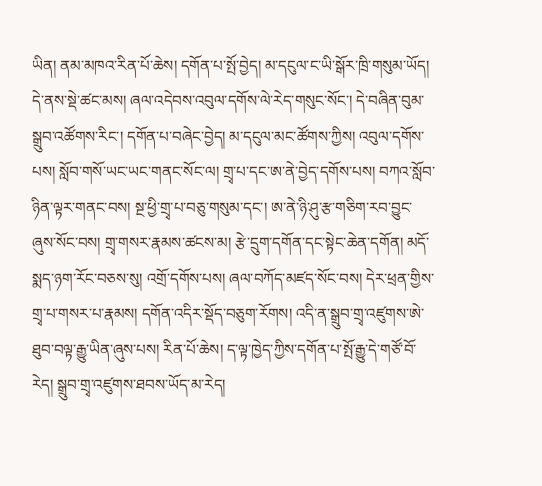ཡིན། ནམ་མཁའ་རིན་པོ་ཆེས། དགོན་པ་སྤོ་བྱེད། མ་དངུལ་ང་ཡི་སྒོར་ཁྲི་གསུམ་ཡོད། དེ་ནས་སྡེ་ཚང་མས། ཞལ་འདེབས་འབུལ་དགོས་ལེ་རེད་གསུང་སོང་། དེ་བཞིན་བུམ་སྒྲུབ་འཚོགས་རིང་། དགོན་པ་བཞེང་བྱེད། མ་དངུལ་མང་ཚོགས་ཀྱིས། འབུལ་དགོས་པས། སློབ་གསོ་ཡང་ཡང་གནང་སོང་ལ། གྲྭ་པ་དང་ཨ་ནེ་བྱེད་དགོས་པས། བཀའ་སློབ་ཉིན་ལྟར་གནང་བས། སྔ་ཕྱི་གྲྭ་པ་བཅུ་གསུམ་དང་། ཨ་ནེ་ཉི་ཤུ་རྩ་གཅིག་རབ་བྱུང་ཞུས་སོང་བས། གྲྭ་གསར་རྣམས་ཚངས་མ། རྩེ་དྲུག་དགོན་དང་སྟེང་ཆེན་དགོན། མདོ་སྨད་ཉག་རོང་བཅས་སུ། འགྲོ་དགོས་པས། ཞལ་བཀོད་མཛད་སོང་བས། དེར་ཕྲན་གྱིས་གྲྭ་པ་གསར་པ་རྣམས། དགོན་འདིར་སྡོད་བཅུག་རོགས། འདི་ན་སྒྲུབ་གྲྭ་འཛུགས་ཨེ་ཐུབ་བལྟ་རྒྱུ་ཡིན་ཞུས་པས། རིན་པོ་ཆེས། ད་ལྟ་ཁྱེད་ཀྱིས་དགོན་པ་སྤོ་རྒྱུ་དེ་གཙོ་བོ་རེད། སྒྲུབ་གྲྭ་འཛུགས་ཐབས་ཡོད་མ་རེད།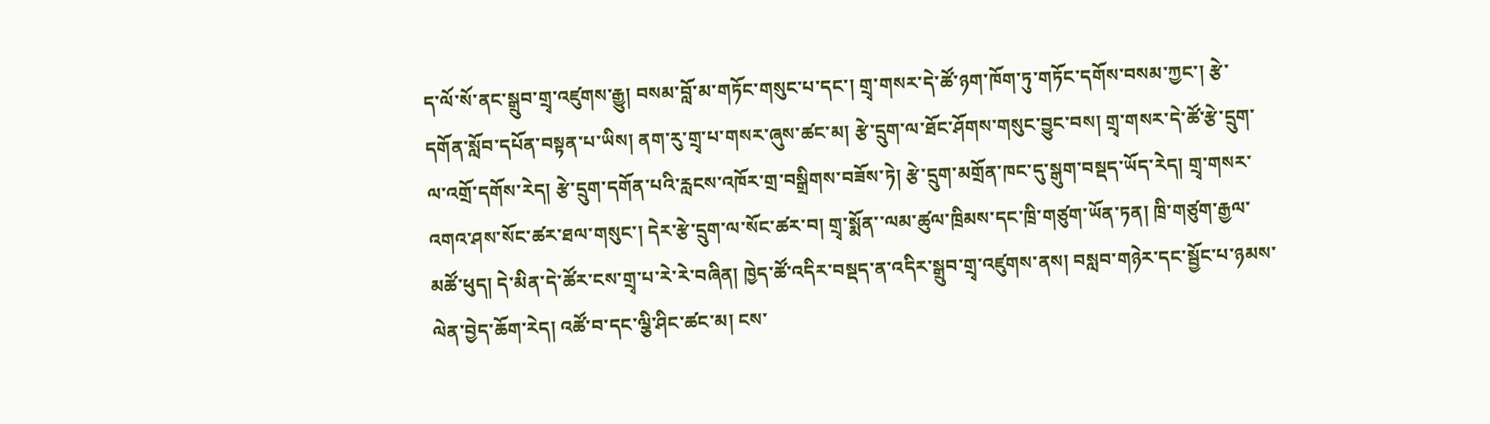ད་ལོ་སོ་ནང་སྒྲུབ་གྲྭ་འཛུགས་རྒྱུ། བསམ་བློ་མ་གཏོང་གསུང་པ་དང་། གྲྭ་གསར་དེ་ཚོ་ཉག་ཁོག་ཏུ་གཏོང་དགོས་བསམ་ཀྱང་། རྩེ་དགོན་སློབ་དཔོན་བསྟན་པ་ཡིས། ནག་རུ་གྲྭ་པ་གསར་ཞུས་ཚང་མ། རྩེ་དྲུག་ལ་ཐོང་ཤོགས་གསུང་བྱུང་བས། གྲྭ་གསར་དེ་ཚོ་རྩེ་དྲུག་ལ་འགྲོ་དགོས་རེད། རྩེ་དྲུག་དགོན་པའི་རླངས་འཁོར་གྲ་བསྒྲིགས་བཟོས་ཏེ། རྩེ་དྲུག་མགྲོན་ཁང་དུ་སྒུག་བསྡད་ཡོད་རེད། གྲྭ་གསར་འགའ་ཤས་སོང་ཚར་ཐལ་གསུང་། དེར་རྩེ་དྲུག་ལ་སོང་ཚར་བ། གྲྭ་སྨོན་་ལམ་ཚུལ་ཁྲིམས་དང་ཁྲི་གཙུག་ཡོན་ཏན། ཁྲི་གཙུག་རྒྱལ་མཚོ་ཕུད། དེ་མིན་དེ་ཚོར་ངས་གྲྭ་པ་རེ་རེ་བཞིན། ཁྱེད་ཚོ་འདིར་བསྡད་ན་འདིར་སྒྲུབ་གྲྭ་འཛུགས་ནས། བསླབ་གཉེར་དང་སྦྱོང་པ་ཉམས་ལེན་བྱེད་ཆོག་རེད། འཚོ་བ་དང་ལྕི་ཤིང་ཚང་མ། ངས་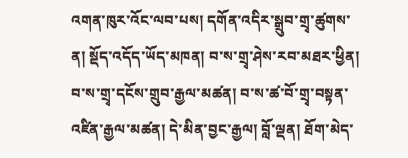འགན་ཁུར་འོང་ལབ་པས། དགོན་འདིར་སྒྲུབ་གྲྭ་ཚུགས་ན། སྡོད་འདོད་ཡོད་མཁན། བ་ས་གྲྭ་ཤེས་རབ་མཐར་ཕྱིན། བ་ས་གྲྭ་དངོས་གྲུབ་རྒྱལ་མཚན། བ་ས་ཚ་བོ་གྲྭ་བསྟན་འཛིན་རྒྱལ་མཚན། དེ་མིན་བྱང་རྒྱལ། བློ་ལྡན། ཐོག་མེད་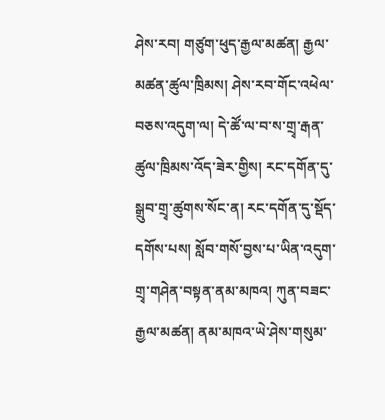ཤེས་རབ། གཙུག་ཕུད་རྒྱལ་མཚན། རྒྱལ་མཚན་ཚུལ་ཁྲིམས། ཤེས་རབ་གོང་འཕེལ་བཅས་འདུག་ལ། དེ་ཚོ་ལ་བ་ས་གྲྭ་རྒན་ཚུལ་ཁྲིམས་འོད་ཟེར་གྱིས། རང་དགོན་དུ་སྒྲུབ་གྲྭ་ཚུགས་སོང་ན། རང་དགོན་དུ་སྡོད་དགོས་པས། སློབ་གསོ་བྱས་པ་ཡིན་འདུག་གྲྭ་གཤེན་བསྟན་ནམ་མཁའ། ཀུན་བཟང་རྒྱལ་མཚན། ནམ་མཁའ་ཡེ་ཤེས་གསུམ་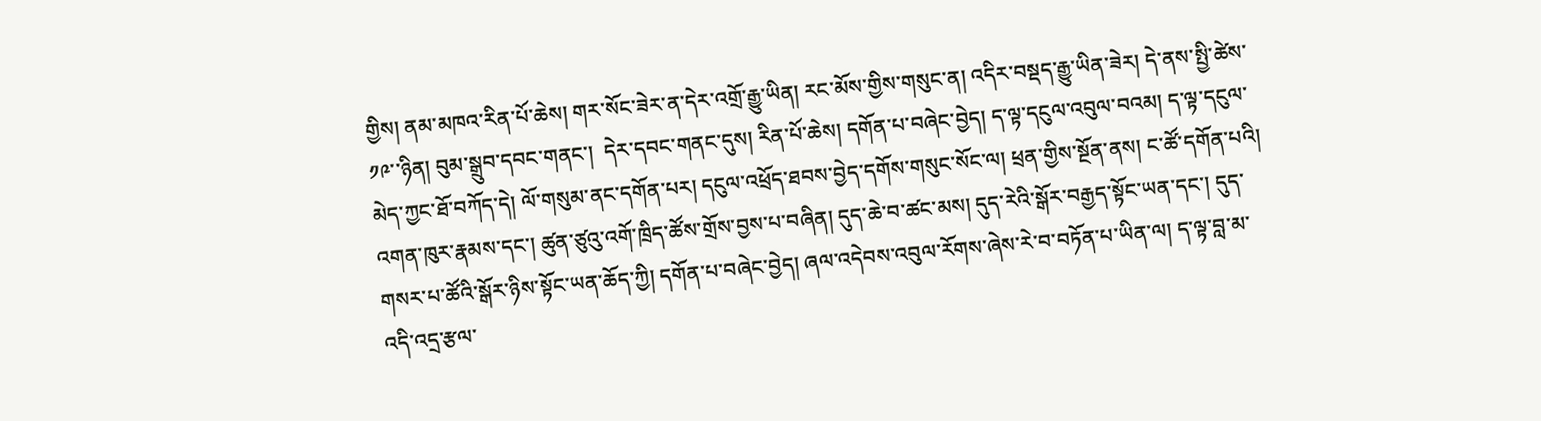གྱིས། ནམ་མཁའ་རིན་པོ་ཆེས། གར་སོང་ཟེར་ན་དེར་འགྲོ་རྒྱུ་ཡིན། རང་མོས་གྱིས་གསུང་ན། འདིར་བསྡད་རྒྱུ་ཡིན་ཟེར། དེ་ནས་སྤྱི་ཚེས་༡༩་་ཉིན། བུམ་སྒྲུབ་དབང་གནང་།  དེར་དབང་གནང་དུས། རིན་པོ་ཆེས། དགོན་པ་བཞེང་བྱེད། ད་ལྟ་དངུལ་འབུལ་བའམ། ད་ལྟ་དངུལ་མེད་ཀྱང་ཐོ་བཀོད་དེ། ལོ་གསུམ་ནང་དགོན་པར། དངུལ་འཕྲོད་ཐབས་བྱེད་དགོས་གསུང་སོང་ལ། ཕྲན་གྱིས་སྔོན་ནས། ང་ཚོ་དགོན་པའི། འགན་ཁུར་རྣམས་དང་། ཚུན་ཙུའུ་འགོ་ཁྲིད་ཚོས་གྲོས་བྱས་པ་བཞིན། དུད་ཆེ་བ་ཚང་མས། དུད་རེའི་སྒོར་བརྒྱད་སྟོང་ཡན་དང་། དུད་གསར་པ་ཚོའི་སྒོར་ཉིས་སྟོང་ཡན་ཆོད་ཀྱི། དགོན་པ་བཞེང་བྱེད། ཞལ་འདེབས་འབུལ་རོགས་ཞེས་རེ་བ་བཏོན་པ་ཡིན་ལ། ད་ལྟ་བླ་མ་འདི་འདྲ་རྩལ་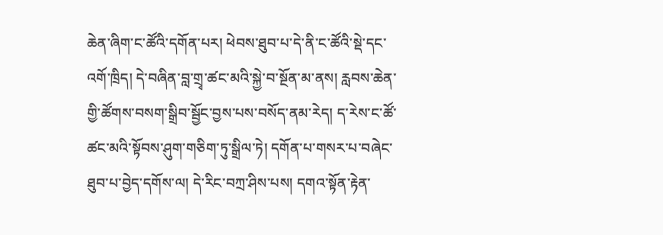ཆེན་ཞིག་ང་ཚོའི་དགོན་པར། ཕེབས་ཐུབ་པ་དེ་ནི་ང་ཚོའི་སྡེ་དང་འགོ་ཁྲིད། དེ་བཞིན་བླ་གྲྭ་ཚང་མའི་སྐྱེ་བ་སྔོན་མ་ནས། རླབས་ཆེན་གྱི་ཚོགས་བསག་སྒྲིབ་སྦྱོང་བྱས་པས་བསོད་ནམ་རེད། ད་རེས་ང་ཚོ་ཚང་མའི་སྟོབས་ཤུག་གཅིག་ཏུ་སྒྲིལ་ཏེ། དགོན་པ་གསར་པ་བཞེང་ཐུབ་པ་བྱེད་དགོས་ལ། དེ་རིང་བཀྲ་ཤིས་པས། དགའ་སྟོན་རྟེན་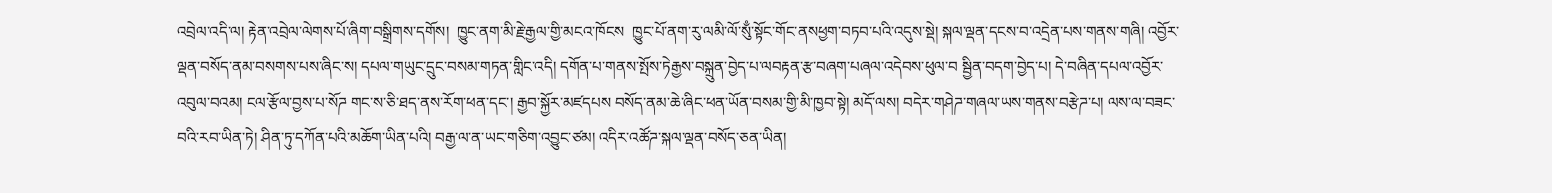འབྲེལ་འདི་ལ། རྟེན་འབྲེལ་ལེགས་པོ་ཞིག་བསྒྲིགས་དགོས།  ཁྱུང་ནག་མི་རྗེ་རྒྱལ་གྱི་མངའ་ཁོངས  ཁྱུང་པོ་ནག་རུ་ལམི་ལོ་སུྃ་སྟོང་གོང་ནསཕྱག་བཏབ་པའི་འདུས་སྡེ། སྐལ་ལྡན་དངས་བ་འདྲེན་པས་གནས་གཞི། འབྱོར་ལྡན་བསོད་ནམ་བསགས་པས་ཞིང་ས། དཔལ་གཡུང་དྲུང་བསམ་གཏན་གླིང་འདི། དགོན་པ་གནས་སྤོས་ཏེརྒྱས་བསྐྲུན་བྱེད་པ་ལབརྟན་རྩ་བཞག་པཞལ་འདེབས་ཕུལ་བ སྦྱིན་བདག་བྱེད་པ། དེ་བཞིན་དཔལ་འབྱོར་འབུལ་བའམ། ངལ་རྩོལ་བྱས་པ་སོཌ གང་ས་ཅི་ཐད་ནས་རོག་ཕན་དང་། རྒྱབ་སྐྱོར་མཛདཔས བསོད་ནམ་ཆེ་ཞིང་ཕན་ཡོན་བསམ་གྱི་མི་ཁྱབ་སྟེ། མདོ་ལས། བདེར་གཤེཌ་གཞལ་ཡས་གནས་བརྩེཌ་པ། ལས་ལ་བཟང་བའི་རབ་ཡིན་ཏེ། ཤིན་ཏུ་དཀོན་པའི་མཆོག་ཡིན་པའི། བརྒྱ་ལ་ན་ཡང་གཅིག་འབྱུང་ཙམ། འདིར་འཚོཌ་སྐལ་ལྡན་བསོད་ཅན་ཡིན།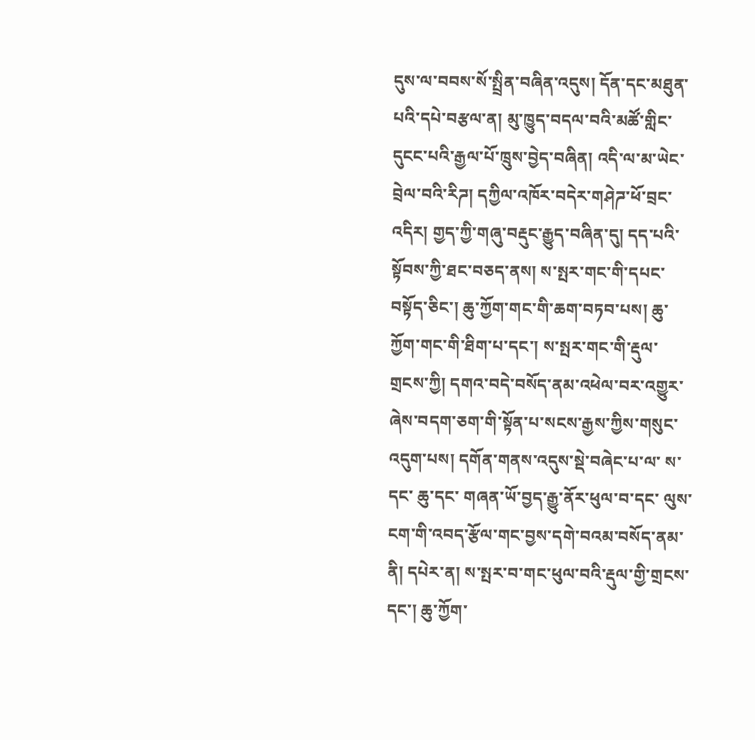དུས་ལ་བབས་སོ་སྤྲིན་བཞིན་འདུས། དོན་དང་མཐུན་པའི་དཔེ་བརྩལ་ན། མུ་ཁྱུད་བདལ་བའི་མཚོ་གླིང་དུངང་པའི་རྒྱལ་པོ་ཁྲུས་བྱེད་བཞིན། འདི་ལ་མ་ཡེང་བྲེལ་བའི་རིཌ། དཀྱིལ་འཁོར་བདེར་གཤེཌ་ཕོ་བྲང་འདིར། གྱད་ཀྱི་གཞུ་བརྡུང་རྒྱུད་བཞིན་དུ། དད་པའི་སྟོབས་ཀྱི་ཐང་བཅད་ནས། ས་སྤར་གང་གི་དཔང་བསྟོད་ཅིང་། ཆུ་ཀྱོག་གང་གི་ཆག་བཏབ་པས། ཆུ་ཀྱོག་གང་གི་ཐིག་པ་དང་། ས་སྤར་གང་གི་རྡུལ་གྲངས་ཀྱི། དགའ་བདེ་བསོད་ནམ་འཕེལ་བར་འགྱུར་ ཞེས་བདག་ཅག་གི་སྟོན་པ་སངས་རྒྱས་ཀྱིས་གསུང་འདུག་པས། དགོན་གནས་འདུས་སྡེ་བཞེང་པ་ལ་ ས་དང་ ཆུ་དང་ གཞན་ཡོ་བྱད་རྒྱུ་ནོར་ཕུལ་བ་དང་ ལུས་ངག་གི་འབད་རྩོལ་གང་བྱས་དགེ་བའམ་བསོད་ནམ་ནི། དཔེར་ན། ས་སྤར་བ་གང་ཕུལ་བའི་རྡུལ་གྱི་གྲངས་དང་། ཆུ་ཀྱོག་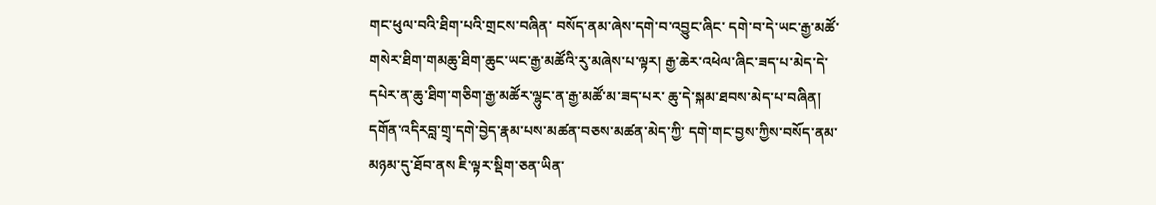གང་ཕུལ་བའི་ཐིག་པའི་གྲངས་བཞིན་ བསོད་ནམ་ཞེས་དགེ་བ་འབྱུང་ཞིང་ དགེ་བ་དེ་ཡང་རྒྱ་མཚོ་གསེར་ཐིག་གམཆུ་ཐིག་ཆུང་ཡང་རྒྱ་མཚོའི་རུ་མཞེས་པ་ལྟར། རྒྱ་ཆེར་འཕེལ་ཞིང་ཟད་པ་མེད་དེ་ དཔེར་ན་ཆུ་ཐིག་གཅིག་རྒྱ་མཚོར་ལྷུང་ན་རྒྱ་མཚོ་མ་ཟད་པར་ ཆུ་དེ་སྐམ་ཐབས་མེད་པ་བཞིན། དགོན་འདིརབླ་གྲྭ་དགེ་བྱེད་རྣམ་པས་མཚན་བཅས་མཚན་མེད་ཀྱི་ དགེ་གང་བྱས་ཀྱིས་བསོད་ནམ་མཉམ་དུ་ཐོབ་ནས ཇི་ལྟར་སྡིག་ཅན་ཡིན་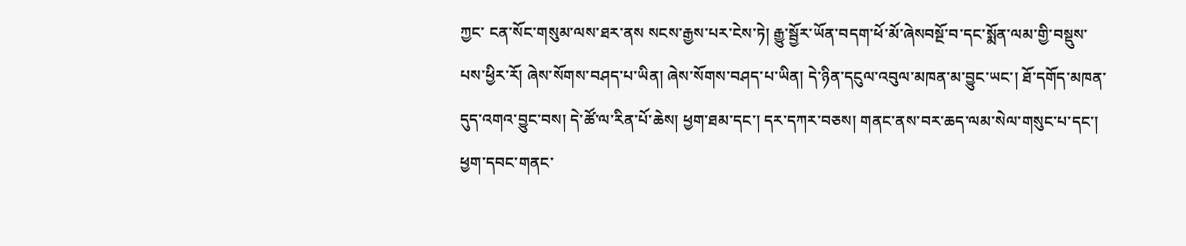ཀྱང་ ངན་སོང་གསུམ་ལས་ཐར་ནས སངས་རྒྱས་པར་ངེས་ཏེ། རྒྱུ་སྦྱོར་ཡོན་བདག་ཕོ་མོ་ཞེསབསྔོ་བ་དང་སྨོན་ལམ་གྱི་བསྡུས་པས་ཕྱིར་རོ། ཞེས་སོགས་བཤད་པ་ཡིན། ཞེས་སོགས་བཤད་པ་ཡིན། དེ་ཉིན་དངུལ་འབུལ་མཁན་མ་བྱུང་ཡང་། ཐོ་དགོད་མཁན་དུད་འགའ་བྱུང་བས། དེ་ཚོ་ལ་རིན་པོ་ཆེས། ཕྱག་ཐམ་དང་། དར་དཀར་བཅས། གནང་ནས་བར་ཆད་ལམ་སེལ་གསུང་པ་དང་། ཕྱག་དབང་གནང་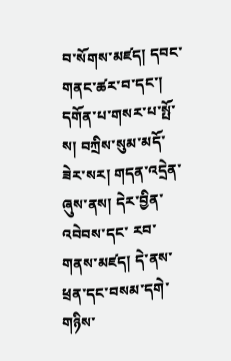བ་སོགས་མཛད། དབང་གནང་ཚར་བ་དང་། དགོན་པ་གསར་པ་སྤོ་ས། བཀྲིས་སུམ་མདོ་ཟེར་སར། གདན་འདྲེན་ཞུས་ནས། དེར་བྱིན་འབེབས་དང་ རབ་གནས་མཛད། དེ་ནས་ཕྲན་དང་བསམ་དགེ་གཉིས་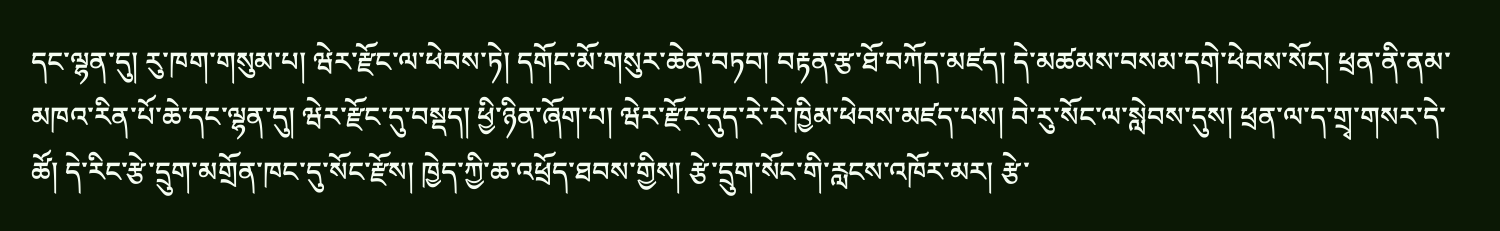དང་ལྷན་དུ། རུ་ཁག་གསུམ་པ། ཝེར་རྫོང་ལ་ཕེབས་ཏེ། དགོང་མོ་གསུར་ཆེན་བཏབ། བརྟན་རྩ་ཐོ་བཀོད་མཛད། དེ་མཚམས་བསམ་དགེ་ཕེབས་སོང། ཕྲན་ནི་ནམ་མཁའ་རིན་པོ་ཆེ་དང་ལྷན་དུ། ཝེར་རྫོང་དུ་བསྡད། ཕྱི་ཉིན་ཞོག་པ། ཝེར་རྫོང་དུད་རེ་རེ་ཁྱིམ་ཕེབས་མཛད་པས། བེ་རུ་སོང་ལ་སླེབས་དུས། ཕྲན་ལ་ད་གྲྭ་གསར་དེ་ཚོ། དེ་རིང་རྩེ་དྲུག་མགྲོན་ཁང་དུ་སོང་རྫོས། ཁྱེད་ཀྱི་ཆ་འཕྲོད་ཐབས་གྱིས། རྩེ་དྲུག་སོང་གི་རླངས་འཁོར་མར། རྩེ་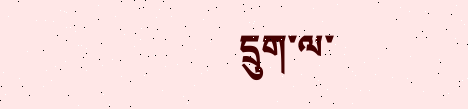དྲུག་ལ་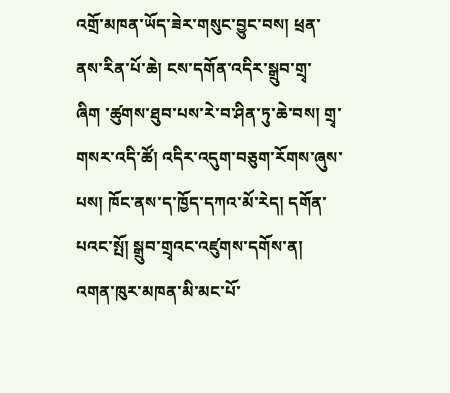འགྲོ་མཁན་ཡོད་ཟེར་གསུང་བྱུང་བས། ཕྲན་ནས་རིན་པོ་ཆེ། ངས་དགོན་འདིར་སྒྲུབ་གྲྭ་ཞིག ་ཚུགས་ཐུབ་པས་རེ་བ་ཤིན་ཏུ་ཆེ་བས། གྲྭ་གསར་འདི་ཚོ། འདིར་འདུག་བཅུག་རོགས་ཞུས་པས། ཁོང་ནས་ད་ཁྱོད་དཀའ་མོ་རེད། དགོན་པའང་སྤོ། སྒྲུབ་གྲྭའང་འཛུགས་དགོས་ན། འགན་ཁུར་མཁན་མི་མང་པོ་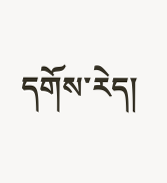དགོས་རེད།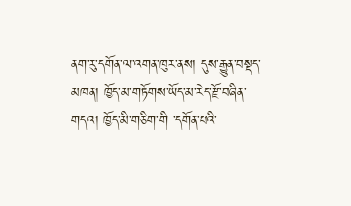ནག་རུ་དགོན་ལ་འགན་ཁུར་ནས། དུས་རྒྱུན་བསྡད་མཁན། ཁྱོད་མ་གཏོགས་ཡོད་མ་རེད་རྫོ་བཞིན་གདའ། ཁྱོད་མི་གཅིག་གི ་དགོན་པའི་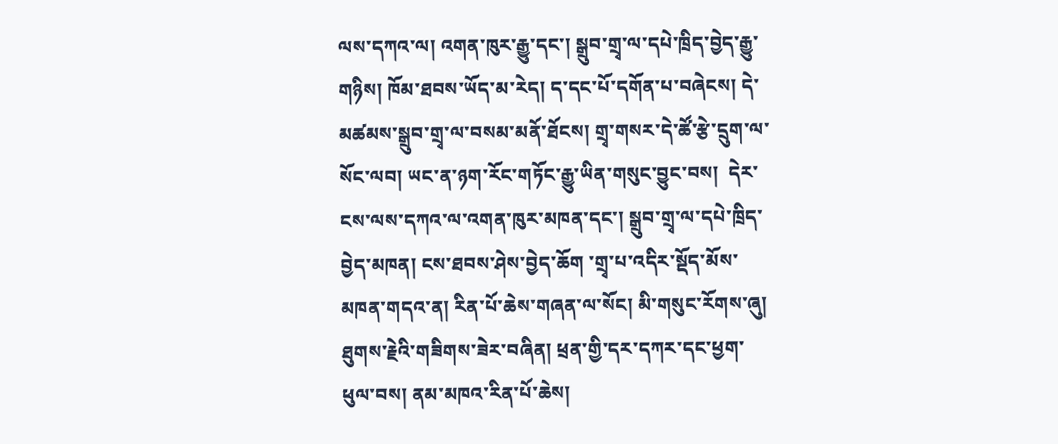ལས་དཀའ་ལ། འགན་ཁུར་རྒྱུ་དང་། སྒྲུབ་གྲྭ་ལ་དཔེ་ཁྲིད་བྱེད་རྒྱུ་གཉིས། ཁོམ་ཐབས་ཡོད་མ་རེད། ད་དང་པོ་དགོན་པ་བཞེངས། དེ་མཚམས་སྒྲུབ་གྲྭ་ལ་བསམ་མནོ་ཐོངས། གྲྭ་གསར་དེ་ཚོ་རྩེ་དྲུག་ལ་སོང་ལབ། ཡང་ན་ཉག་རོང་གཏོང་རྒྱུ་ཡིན་གསུང་བྱུང་བས།  དེར་ངས་ལས་དཀའ་ལ་འགན་ཁུར་མཁན་དང་། སྒྲུབ་གྲྭ་ལ་དཔེ་ཁྲིད་བྱེད་མཁན། ངས་ཐབས་ཤེས་བྱེད་ཆོག ་གྲྭ་པ་འདིར་སྡོད་མོས་མཁན་གདའ་ན། རིན་པོ་ཆེས་གཞན་ལ་སོང། མི་གསུང་རོགས་ཞུ། ཐུགས་རྗེའི་གཟིགས་ཟེར་བཞིན། ཕྲན་གྱི་དར་དཀར་དང་ཕྱག་ཕུལ་བས། ནམ་མཁའ་རིན་པོ་ཆེས།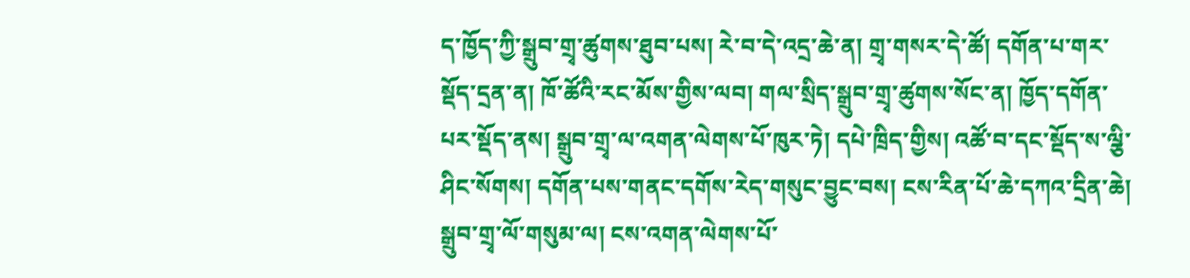ད་ཁྱོད་ཀྱི་སྒྲུབ་གྲྭ་ཚུགས་ཐུབ་པས། རེ་བ་དེ་འདྲ་ཆེ་ན། གྲྭ་གསར་དེ་ཚོ། དགོན་པ་གར་སྡོད་དྲན་ན། ཁོ་ཚོའི་རང་མོས་གྱིས་ལབ། གལ་སྲིད་སྒྲུབ་གྲྭ་ཚུགས་སོང་ན། ཁྱོད་དགོན་པར་སྡོད་ནས། སྒྲུབ་གྲྭ་ལ་འགན་ལེགས་པོ་ཁུར་ཏེ། དཔེ་ཁྲིད་གྱིས། འཚོ་བ་དང་སྡོད་ས་ལྕི་ཤིང་སོགས། དགོན་པས་གནང་དགོས་རེད་གསུང་བྱུང་བས། ངས་རིན་པོ་ཆེ་དཀའ་དྲིན་ཆེ། སྒྲུབ་གྲྭ་ལོ་གསུམ་ལ། ངས་འགན་ལེགས་པོ་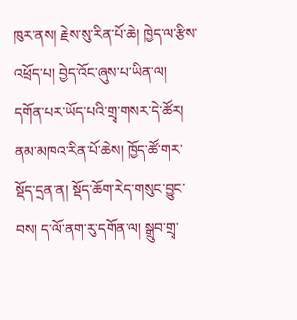ཁུར་ནས། རྗེས་སུ་རིན་པོ་ཆེ། ཁྱེད་ལ་རྩིས་འཕྲོད་པ། བྱེད་འོང་ཞུས་པ་ཡིན་ལ། དགོན་པར་ཡོད་པའི་གྲྭ་གསར་དེ་ཚོར། ནམ་མཁའ་རིན་པོ་ཆེས། ཁྱོད་ཚོ་གར་སྡོད་དྲན་ན། སྡོད་ཆོག་རེད་གསུང་བྱུང་བས། ད་ལོ་ནག་རུ་དགོན་ལ། སྒྲུབ་གྲྭ་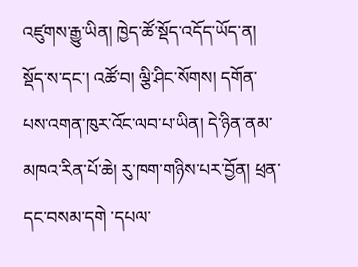འཛུགས་རྒྱུ་ཡིན། ཁྱེད་ཚོ་སྡོད་འདོད་ཡོད་ན། སྡོད་ས་དང་། འཚོ་བ། ལྕི་ཤིང་སོགས། དགོན་པས་འགན་ཁུར་འོང་ལབ་པ་ཡིན། དེ་ཉིན་ནམ་མཁའ་རིན་པོ་ཆེ། རུ་ཁག་གཉིས་པར་བྱོན། ཕྲན་དང་བསམ་དགེ ་དཔལ་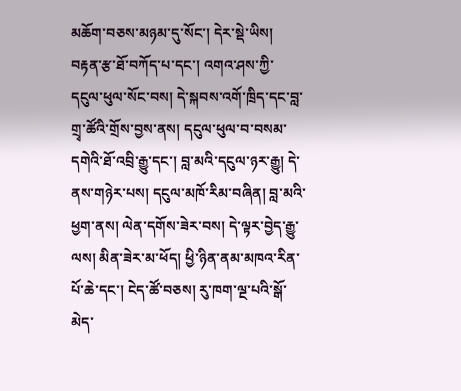མཆོག་བཅས་མཉམ་དུ་སོང་། དེར་སྡེ་ཡིས། བརྟན་རྩ་ཐོ་བཀོད་པ་དང་། འགའ་ཤས་ཀྱི་དངུལ་ཕུལ་སོང་བས། དེ་སྐབས་འགོ་ཁྲིད་དང་བླ་གྲྭ་ཚོའི་གྲོས་བྱས་ནས། དངུལ་ཕུལ་བ་བསམ་དགེའི་ཐོ་འབྲི་རྒྱུ་དང་། བླ་མའི་དངུལ་ཉར་རྒྱུ། དེ་ནས་གཉེར་པས། དངུལ་མཁོ་རིམ་བཞིན། བླ་མའི་ཕྱག་ནས། ལེན་དགོས་ཟེར་བས། དེ་ལྟར་བྱེད་རྒྱུ་ལས། མིན་ཟེར་མ་ཕོད། ཕྱི་ཉིན་ནམ་མཁའ་རིན་པོ་ཆེ་དང་། ངེད་ཚོ་བཅས། རུ་ཁག་ལྔ་པའི་སྒོ་མེད་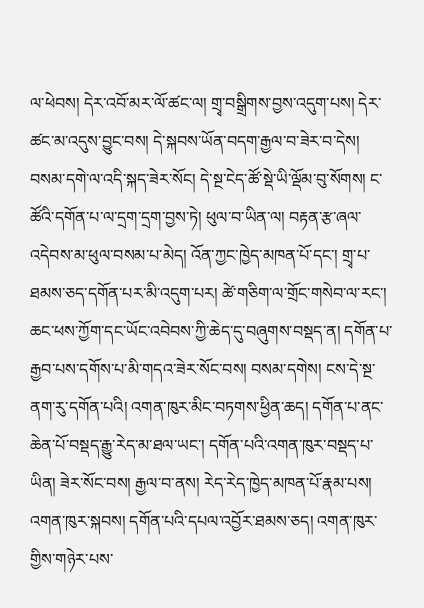ལ་ཕེབས། དེར་འབོ་མར་ལོ་ཚང་ལ། གྲྭ་བསྒྲིགས་བྱས་འདུག་པས། དེར་ཚང་མ་འདུས་བྱུང་བས། དེ་སྐབས་ཡོན་བདག་རྒྱལ་བ་ཟེར་བ་དེས།  བསམ་དགེ་ལ་འདི་སྐད་ཟེར་སོང། དེ་སྔ་ངེད་ཚོ་སྡེ་ཡི་ལྡོམ་བུ་སོགས། ང་ཚོའི་དགོན་པ་ལ་དྲག་དྲག་བྱས་ཏེ། ཕུལ་བ་ཡིན་ལ། བརྟན་རྩ་ཞལ་འདེབས་མ་ཕུལ་བསམ་པ་མེད། འོན་ཀྱང་ཁྱེད་མཁན་པོ་དང་། གྲྭ་པ་ཐམས་ཅད་དགོན་པར་མི་འདུག་པར། ཚེ་གཅིག་ལ་གྲོང་གསེབ་ལ་རང་། ཆང་ཕས་ཀྱོག་དང་ཡོང་འབེབས་ཀྱི་ཆེད་དུ་བཞུགས་བསྡད་ན། དགོན་པ་རྒྱབ་པས་དགོས་པ་མི་གདའ་ཟེར་སོང་བས། བསམ་དགེས། ངས་དེ་སྔ་ནག་རུ་དགོན་པའི། འགན་ཁུར་མིང་བཏགས་ཕྱིན་ཆད། དགོན་པ་ནང་ཆེན་པོ་བསྡད་རྒྱུ་རེད་མ་ཐལ་ཡང་། དགོན་པའི་འགན་ཁུར་བསྡད་པ་ཡིན། ཟེར་སོང་བས། རྒྱལ་བ་ནས། རེད་རེད་ཁྱེད་མཁན་པོ་རྣམ་པས། འགན་ཁུར་སྐབས། དགོན་པའི་དཔལ་འབྱོར་ཐམས་ཅད། འགན་ཁུར་གྱིས་གཉེར་པས་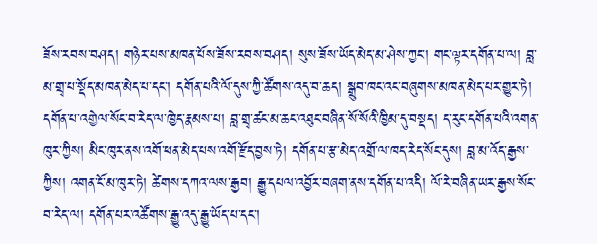ཟོས་རབས་བཤད། གཉེར་པས་མཁན་པོས་ཟོས་རབས་བཤད། སུས་ཟོས་ཡོད་མེད་མ་ཤེས་ཀྱང་། གང་ལྟར་དགོན་པ་ལ། བླ་མ་གྲྭ་པ་སྡོད་མཁན་མེད་པ་དང་། དགོན་པའི་ལོ་དུས་ཀྱི་ཚོགས་འདུ་བ་ཆད། སྒྲུབ་ཁང་འང་བཞུགས་མཁན་མེད་པར་གྱུར་ཏེ། དགོན་པ་འགྱེལ་སོང་བ་རེད་ལ་ཁྱེད་རྣམས་པ། བླ་གྲྭ་ཚང་མ་ཆང་འཐུང་བཞིན་སོ་སོའི་ཁྱིམ་དུ་བསྡད། ད་རུང་དགོན་པའི་འགན་ཁུར་ཀྱིས། མིང་ཁུར་ནས་འགོ་ཕན་མེད་པས་འགོ་རྫོད་བྱས་ཏེ། དགོན་པ་རྩ་མེད་འགྲོ་ལ་ཁད་རེད་སོང་དུས། བླ་མ་འོད་རྒྱས་ཀྱིས། འགན་ངོ་མ་ཁུར་ཏེ། ཚེགས་དཀའ་ལས་རྒྱབ། རྒྱུ་དཔལ་འབྱོར་བཞག་ནས་དགོན་པ་འདི། ལོ་རེ་བཞིན་ཡར་རྒྱས་སོང་བ་རེད་ལ། དགོན་པར་འཚོགས་རྒྱུ་འདུ་རྒྱུ་ཡོད་པ་དང་།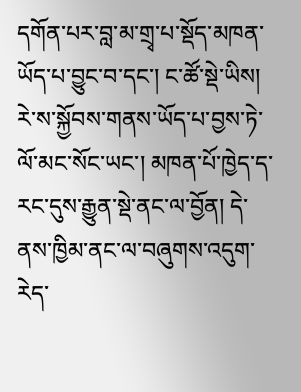དགོན་པར་བླ་མ་གྲྭ་པ་སྡོད་མཁན་ཡོད་པ་བྱུང་བ་དང་། ང་ཚོ་སྡེ་ཡིས། རེ་ས་སྐྱོབས་གནས་ཡོད་པ་བྱས་ཏེ་ལོ་མང་སོང་ཡང་། མཁན་པོ་ཁྱེད་ད་རང་དུས་རྒྱུན་སྡེ་ནང་ལ་བྱོན། དེ་ནས་ཁྱིམ་ནང་ལ་བཞུགས་འདུག་རེད་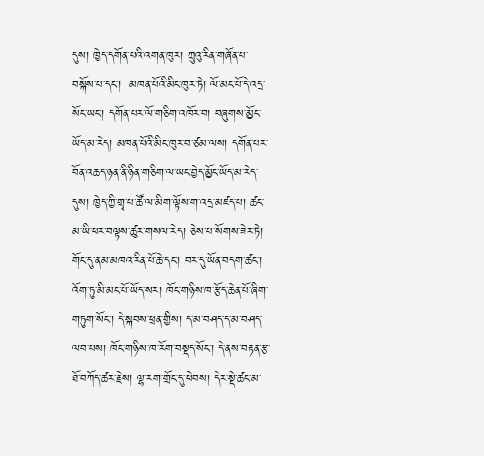དུས། ཁྱེད་དགོན་པའི་འགན་ཁུར། ཀྲུའུ་རིན་གཞོན་པ་བསྐོས་པ་དང་།  མཁན་པོའི་མིང་ཁུར་ཏེ། ལོ་མང་པོ་དེ་འདྲ་སོང་ཡང་། དགོན་པར་ལོ་གཅིག་འཁོར་བ། བཞུགས་མྱོང་ཡོད་མ་རེད། མཁན་པོའི་མིང་ཁུར་བ་ཙམ་ལས། དགོན་པར་བོན་འཆད་ཉན་ནི་ཉིན་གཅིག་ལ་ཡང་བྱེད་མྱོང་ཡོད་མ་རེད་དུས། ཁྱེད་ཀྱི་གྲྭ་པ་ཚོ་ལ་མིག་ལྟོས་ག་འདྲ་མཛད་པ། ཚང་མ་ཡི་ཕར་བལྟས་ཚུར་གསལ་རེད། ཅེས་པ་སོགས་ཟེར་ཏེ། གོང་དུ་ནམ་མཁའ་རིན་པོ་ཆེ་དང་། བར་དུ་ཡོན་བདག་ཚང་། འོག་ཏུ་མི་མང་པོ་ཡོད་སར། ཁོང་གཉིས་ཁ་རྩོད་ཆེན་པོ་ཞིག་གཏུག་སོང་། དེ་སྐབས་ཕྲན་གྱིས། ད་མ་བཤད་ད་མ་བཤད་ལབ་པས། ཁོང་གཉིས་ཁ་རོག་བསྡད་སོང་། དེ་ནས་བརྟན་རྩ་ཐོ་བཀོད་ཚར་རྗེས། ལྷ་རག་གྲོང་དུ་ཕེབས། དེར་སྡེ་ཚང་མ་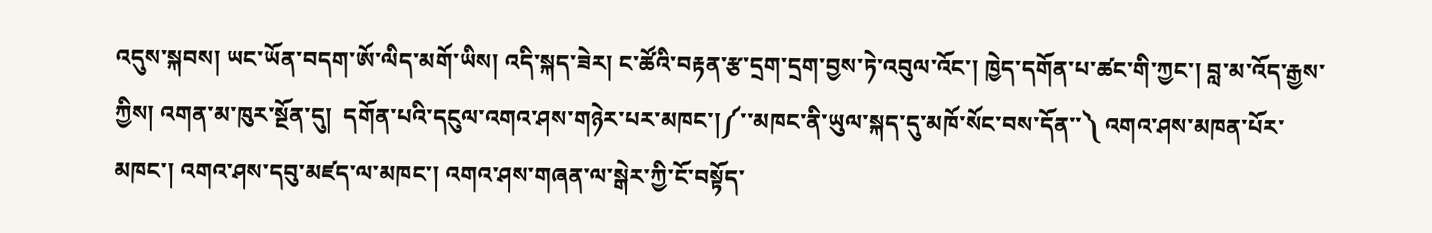འདུས་སྐབས། ཡང་ཡོན་བདག་ཨོ་ལིད་མགོ་ཡིས། འདི་སྐད་ཟེར། ང་ཚོའི་བརྟན་རྩ་དྲག་དྲག་བྱས་ཏེ་འབུལ་འོང་། ཁྱེད་དགོན་པ་ཚང་གི་ཀྱང་། བླ་མ་འོད་རྒྱས་ཀྱིས། འགན་མ་ཁུར་སྔོན་དུ།  དགོན་པའི་དངུལ་འགའ་ཤས་གཉེར་པར་མཁང་།༼་་མཁང་ནི་ཡུལ་སྐད་དུ་མཁོ་སོང་བས་དོན་་༽ འགའ་ཤས་མཁན་པོར་མཁང་། འགའ་ཤས་དབུ་མཛད་ལ་མཁང་། འགའ་ཤས་གཞན་ལ་སྒེར་ཀྱི་ངོ་བསྟོད་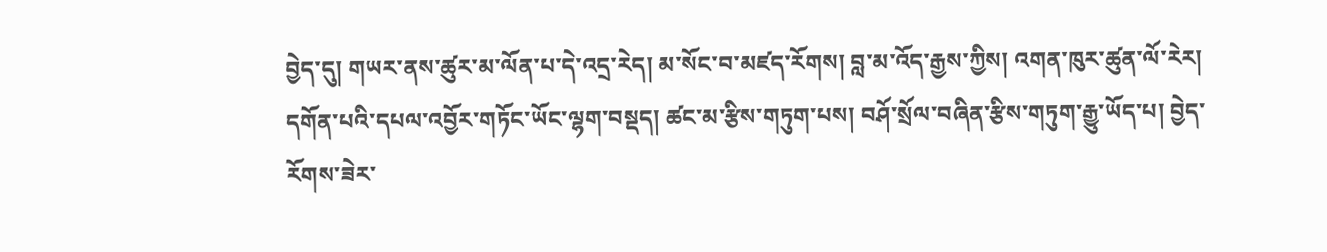བྱེད་དུ། གཡར་ནས་ཚུར་མ་ལོན་པ་དེ་འདྲ་རེད། མ་སོང་བ་མཛད་རོགས། བླ་མ་འོད་རྒྱས་ཀྱིས། འགན་ཁུར་ཚུན་ལོ་རེར། དགོན་པའི་དཔལ་འབྱོར་གཏོང་ཡོང་ལྷག་བསྡད། ཚང་མ་རྩིས་གཏུག་པས། བཤོ་སྲོལ་བཞིན་རྩིས་གཏུག་རྒྱུ་ཡོད་པ། བྱེད་རོགས་ཟེར་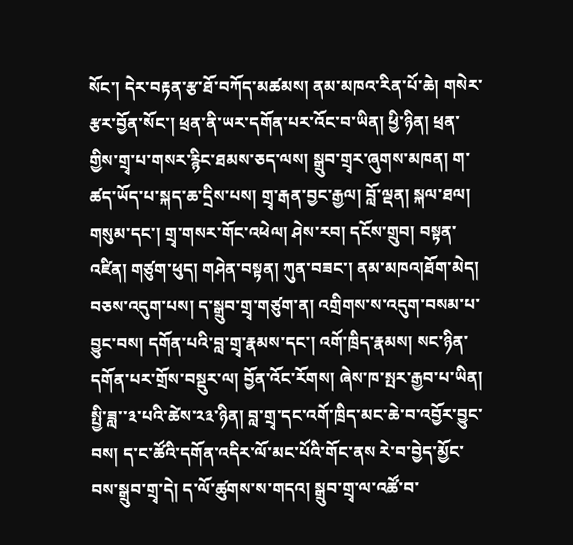སོང་། དེར་བརྟན་རྩ་ཐོ་བཀོད་མཚམས། ནམ་མཁའ་རིན་པོ་ཆེ། གསེར་རྩར་བྱོན་སོང་། ཕྲན་ནི་ཡར་དགོན་པར་འོང་བ་ཡིན། ཕྱི་ཉིན། ཕྲན་གྱིས་གྲྭ་པ་གསར་རྙིང་ཐམས་ཅད་ལས། སྒྲུབ་གྲྭར་ཞུགས་མཁན། ག་ཚད་ཡོད་པ་སྐད་ཆ་དྲིས་པས། གྲྭ་རྒན་བྱང་རྒྱལ། བློ་ལྡན། སྐལ་ཐལ། གསུམ་དང་། གྲྭ་གསར་གོང་འཕེལ། ཤེས་རབ། དངོས་གྲུབ། བསྟན་འཛིན། གཙུག་ཕུད། གཤེན་བསྟན། ཀུན་བཟང་། ནམ་མཁའ།ཐོག་མེད། བཅས་འདུག་པས། ད་སྒྲུབ་གྲྭ་གཙུག་ན། འགྲིགས་ས་འདུག་བསམ་པ་བྱུང་བས། དགོན་པའི་བླ་གྲྭ་རྣམས་དང་། འགོ་ཁྲིད་རྣམས། སང་ཉིན་དགོན་པར་གྲོས་བསྡུར་ལ། བྱོན་འོང་རོགས། ཞེས་ཁ་སྤར་རྒྱབ་པ་ཡིན། སྤྱི་ཟླ་་༣་པའི་ཚེས་༢༣་ཉིན། བླ་གྲྭ་དང་འགོ་ཁྲིད་མང་ཆེ་བ་འབྱོར་བྱུང་བས། ད་ང་ཚོའི་དགོན་འདིར་ལོ་མང་པོའི་གོང་ནས རེ་བ་བྱེད་མྱོང་བས་སྒྲུབ་གྲྭ་དེ། ད་ལོ་ཚུགས་ས་གདའ། སྒྲུབ་གྲྭ་ལ་འཚོ་བ་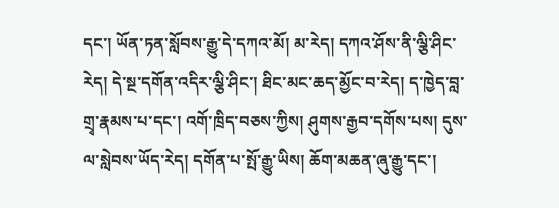དང་། ཡོན་ཏན་སློབས་རྒྱུ་དེ་དཀའ་མོ། མ་རེད། དཀའ་ཤོས་ནི་ལྕི་ཤིང་རེད། དེ་སྔ་དགོན་འདིར་ལྕི་ཤིང་། ཐིང་མང་ཆད་མྱོང་བ་རེད། ད་ཁྱེད་བླ་གྲྭ་རྣམས་པ་དང་། འགོ་ཁྲིད་བཅས་ཀྱིས། ཤུགས་རྒྱབ་དགོས་པས། དུས་ལ་སླེབས་ཡོད་རེད། དགོན་པ་སྤོ་རྒྱུ་ཡིས། ཆོག་མཆན་ཞུ་རྒྱུ་དང་།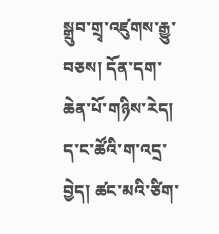སྒྲུབ་གྲྭ་འཛུགས་རྒྱུ་བཅས། དོན་དག་ཆེན་པོ་གཉིས་རེད། ད་ང་ཚོའི་ག་འདྲ་བྱེད། ཚང་མའི་ཙིག་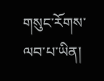གསུང་རོགས་ལབ་པ་ཡིན།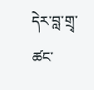དེར་བླ་གྲྭ་ཚང་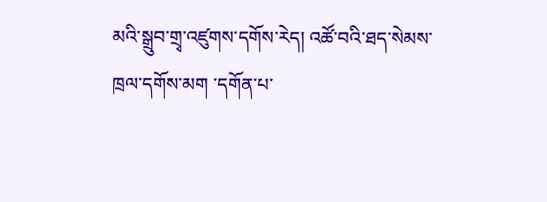མའི་སྒྲུབ་གྲྭ་འཛུགས་དགོས་རེད། འཚོ་བའི་ཐད་སེམས་ཁྲལ་དགོས་མག ་དགོན་པ་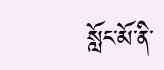སློང་མོ་ནི་